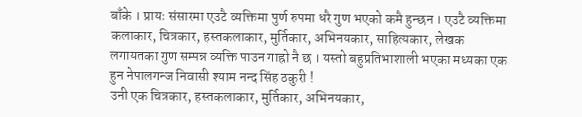बाँके । प्रायः संसारमा एउटै व्यक्तिमा पुर्ण रुपमा धरै गुण भएको कमै हुन्छन । एउटै व्यक्तिमा कलाकार, चित्रकार, हस्तकलाकार, मुर्तिकार, अभिनयकार, साहित्यकार, लेखक लगायतका गुण सम्पन्न व्यक्ति पाउन गाह्रो नै छ । यस्तो बहुप्रतिभाशाली भएका मध्यका एक हुन नेपालगन्ज निवासी श्याम नन्द सिंह ठकुरी !
उनी एक चित्रकार, हस्तकलाकार, मुर्तिकार, अभिनयकार,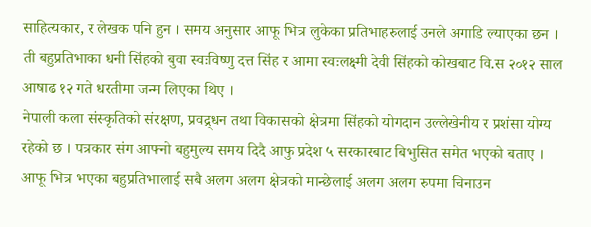साहित्यकार, र लेखक पनि हुन । समय अनुसार आफू भित्र लुकेका प्रतिभाहरुलाई उनले अगाडि ल्याएका छन । ती बहुप्रतिभाका धनी सिंहको बुवा स्वःविष्णु दत्त सिंह र आमा स्वःलक्ष्मी देवी सिंहको कोखबाट वि.स २०१२ साल आषाढ १२ गते धरतीमा जन्म लिएका थिए ।
नेपाली कला संस्कृतिको संरक्षण, प्रवद्र्धन तथा विकासको क्षेत्रमा सिंहको योगदान उल्लेखेनीय र प्रशंसा योग्य रहेको छ । पत्रकार संग आफ्नो बहुमुल्य समय दिदै आफु प्रदेश ५ सरकारबाट बिभुसित समेत भएको बताए ।
आफू भित्र भएका बहुप्रतिभालाई सबै अलग अलग क्षेत्रको मान्छेलाई अलग अलग रुपमा चिनाउन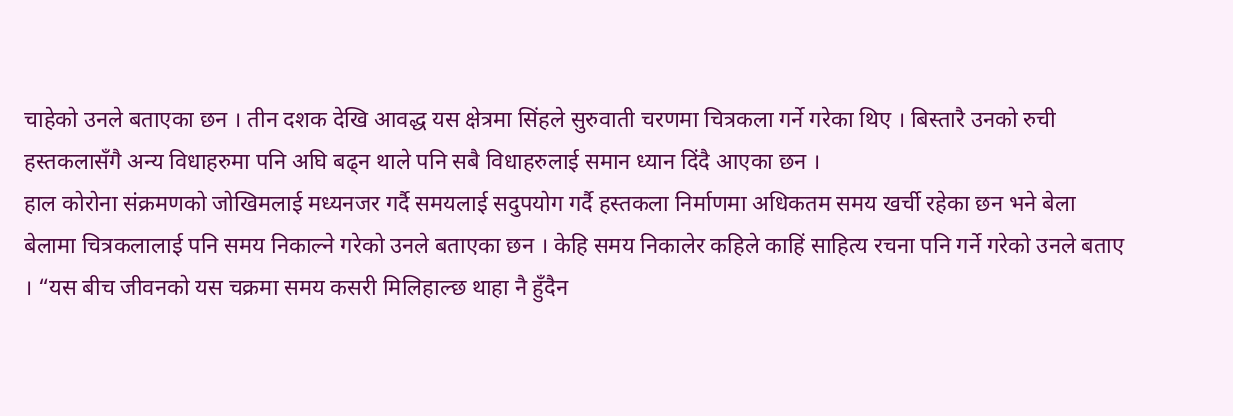चाहेको उनले बताएका छन । तीन दशक देखि आवद्ध यस क्षेत्रमा सिंहले सुरुवाती चरणमा चित्रकला गर्ने गरेका थिए । बिस्तारै उनको रुची हस्तकलासँगै अन्य विधाहरुमा पनि अघि बढ्न थाले पनि सबै विधाहरुलाई समान ध्यान दिंदै आएका छन ।
हाल कोरोना संक्रमणको जोखिमलाई मध्यनजर गर्दै समयलाई सदुपयोग गर्दै हस्तकला निर्माणमा अधिकतम समय खर्ची रहेका छन भने बेला बेलामा चित्रकलालाई पनि समय निकाल्ने गरेको उनले बताएका छन । केहि समय निकालेर कहिले काहिं साहित्य रचना पनि गर्ने गरेको उनले बताए । “यस बीच जीवनको यस चक्रमा समय कसरी मिलिहाल्छ थाहा नै हुँदैन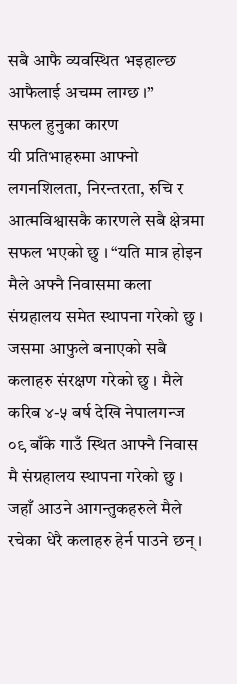सबै आफै व्यवस्थित भइहाल्छ आफैलाई अचम्म लाग्छ ।”
सफल हुनुका कारण
यी प्रतिभाहरुमा आफ्नो लगनशिलता, निरन्तरता, रुचि र आत्मविश्वासकै कारणले सबै क्षेत्रमा सफल भएको छु । “यति मात्र होइन मैले अफ्नै निवासमा कला संग्रहालय समेत स्थापना गरेको छु । जसमा आफुले बनाएको सबै कलाहरु संरक्षण गरेको छु । मैले करिब ४-५ बर्ष देखि नेपालगन्ज ०९ बाँके गाउँ स्थित आफ्नै निवास मै संग्रहालय स्थापना गरेको छु । जहाँ आउने आगन्तुकहरुले मैले रचेका धेरै कलाहरु हेर्न पाउने छन् ।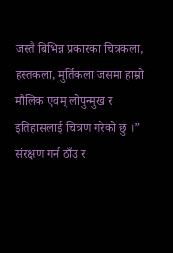जस्तै बिभिन्न प्रकारका चित्रकला, हस्तकला, मुर्तिकला जसमा हाम्रो मौलिक एवम् लोपुन्मुख र इतिहासलाई चित्रण गरेको छु ।”
संरक्षण गर्न ठाँउ र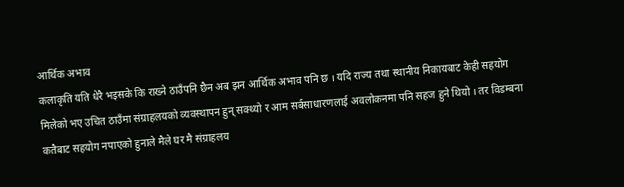आर्थिक अभाव
कलाकृति यति धेरै भइसके कि राख्ने ठाउँपनि छैन अब झन आर्थिक अभाव पनि छ । यदि राज्य तथा स्थानीय निकायबाट केही सहयोग मिलेको भए उचित ठाउँमा संग्राहलयको व्यवस्थापन हुन् सक्थ्यो र आम सर्बसाधारणलाई अवलोकनमा पनि सहज हुने थियो । तर विडम्बना कतैबाट सहयोग नपाएको हुनाले मैले घर मै संग्राहलय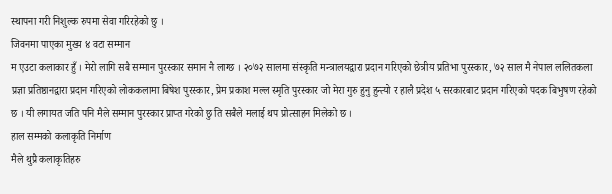स्थापना गरी निशुल्क रुपमा सेवा गरिरहेको छु ।
जिवनमा पाएका मुख्य ४ वटा सम्मान
म एउटा कलाकार हुँ । मेरो लागि सबै सम्मान पुरस्कार समान नै लाग्छ । २०७२ सालमा संस्कृति मन्त्रालयद्वारा प्रदान गरिएको छेत्रीय प्रतिभा पुरस्कार, ७२ साल मै नेपाल ललितकला प्रज्ञा प्रतिष्ठानद्वारा प्रदान गरिएको लोककलामा बिषेश पुरस्कार, प्रेम प्रकाश मल्ल स्मृति पुरस्कार जो मेरा गुरु हुनु हुन्त्यो र हालै प्रदेश ५ सरकारबाट प्रदान गरिएको पदक बिभुषण रहेको छ । यी लगायत जति पनि मैले सम्मान पुरस्कार प्राप्त गरेको छु ति सबैले मलाई थप प्रोत्साहन मिलेको छ ।
हाल सम्मको कलाकृति निर्माण
मैले थुप्रै कलाकृतिहरु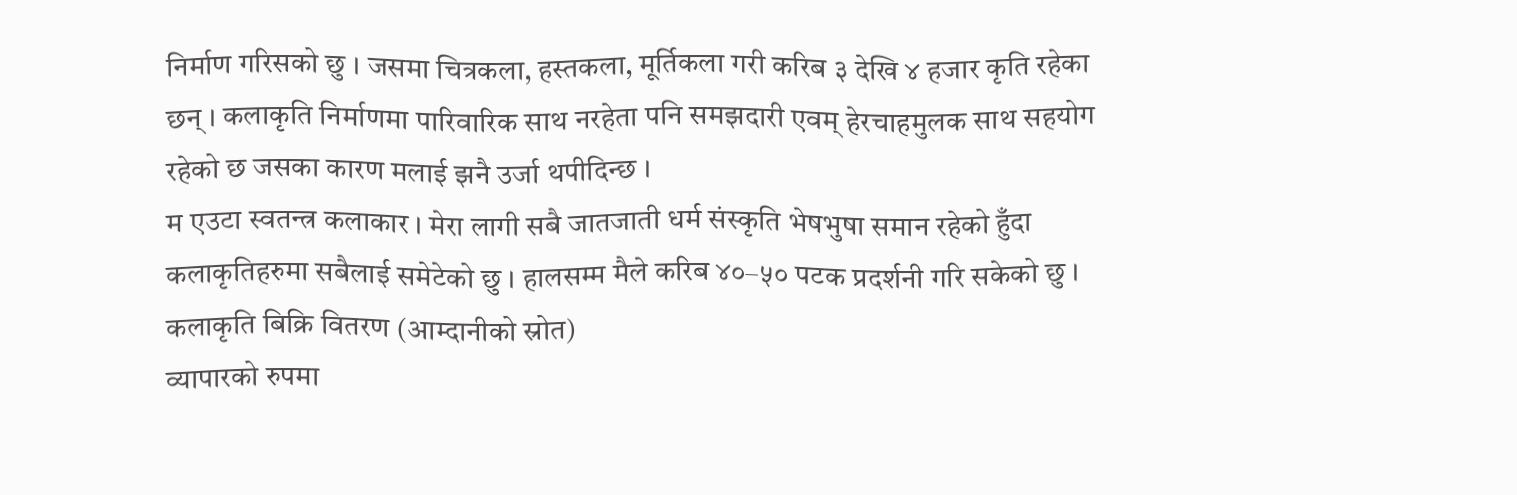निर्माण गरिसको छु । जसमा चित्रकला, हस्तकला, मूर्तिकला गरी करिब ३ देखि ४ हजार कृति रहेका छन् । कलाकृति निर्माणमा पारिवारिक साथ नरहेता पनि समझदारी एवम् हेरचाहमुलक साथ सहयोग रहेको छ जसका कारण मलाई झनै उर्जा थपीदिन्छ ।
म एउटा स्वतन्त्र कलाकार । मेरा लागी सबै जातजाती धर्म संस्कृति भेषभुषा समान रहेको हुँदा कलाकृतिहरुमा सबैलाई समेटेको छु । हालसम्म मैले करिब ४०–५० पटक प्रदर्शनी गरि सकेको छु ।
कलाकृति बिक्रि वितरण (आम्दानीको स्रोत)
व्यापारको रुपमा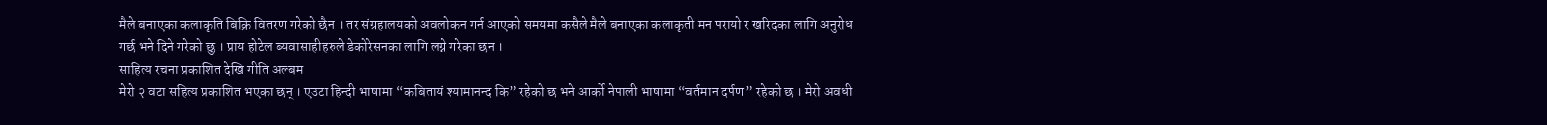मैले बनाएका कलाकृति बिक्रि वितरण गरेको छैन । तर संग्रहालयको अवलोकन गर्न आएको समयमा कसैले मैले बनाएका कलाकृती मन परायो र खरिदका लागि अनुरोध गर्छ भने दिने गरेको छु । प्राय होटेल ब्यवासाहीहरुले डेकोरेसनका लागि लग्ने गरेका छन ।
साहित्य रचना प्रकाशित देखि गीति अल्बम
मेरो २ वटा सहित्य प्रकाशित भएका छन् । एउटा हिन्दी भाषामा “कबितायं श्यामानन्द कि” रहेको छ भने आर्को नेपाली भाषामा “वर्तमान दर्पण” रहेको छ । मेरो अवधी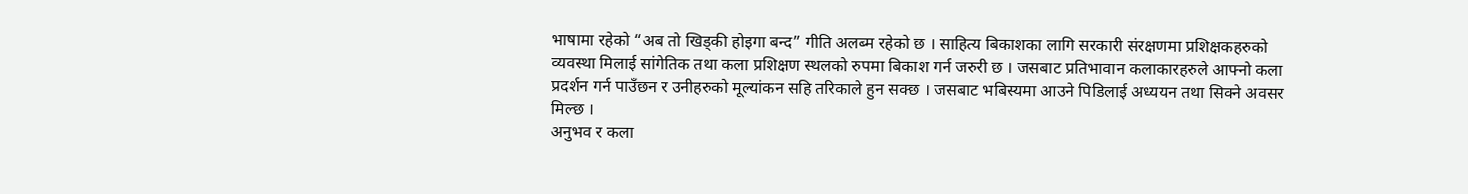भाषामा रहेको “अब तो खिड्की होइगा बन्द” गीति अलब्म रहेको छ । साहित्य बिकाशका लागि सरकारी संरक्षणमा प्रशिक्षकहरुको व्यवस्था मिलाई सांगेतिक तथा कला प्रशिक्षण स्थलको रुपमा बिकाश गर्न जरुरी छ । जसबाट प्रतिभावान कलाकारहरुले आफ्नो कला प्रदर्शन गर्न पाउँछन र उनीहरुको मूल्यांकन सहि तरिकाले हुन सक्छ । जसबाट भबिस्यमा आउने पिडिलाई अध्ययन तथा सिक्ने अवसर मिल्छ ।
अनुभव र कला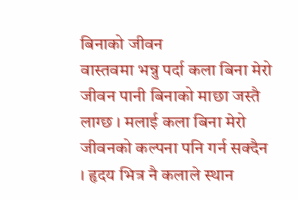बिनाको जीवन
वास्तवमा भन्नु पर्दा कला बिना मेरो जीवन पानी बिनाको माछा जस्तै लाग्छ । मलाई कला बिना मेरो जीवनको कल्पना पनि गर्न सक्दैन । हृदय भित्र नै कलाले स्थान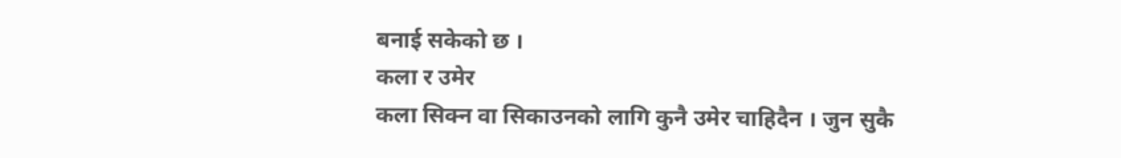बनाई सकेको छ ।
कला र उमेर
कला सिक्न वा सिकाउनको लागि कुनै उमेर चाहिदैन । जुन सुकै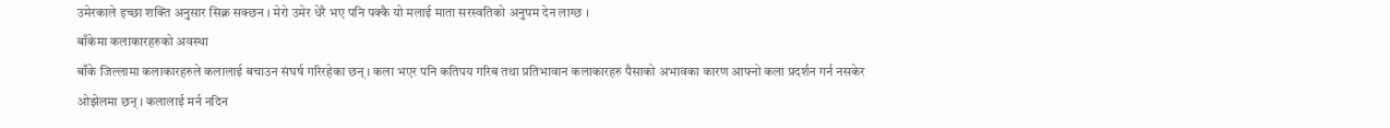उमेरकाले इच्छा शक्ति अनुसार सिक्न सक्छन । मेरो उमेर धेरै भए पनि पक्कै यो मलाई माता सरस्वतिको अनुपम देन लाग्छ ।
बाँकेमा कलाकारहरुको अवस्था
बाँके जिल्लामा कलाकारहरुले कलालाई बचाउन संघर्ष गरिरहेका छन् । कला भएर पनि कतिपय गरिब तथा प्रतिभावान कलाकारहरु पैसाको अभावका कारण आफ्नो कला प्रदर्शन गर्न नसकेर ओझेलमा छन् । कलालाई मर्न नदिन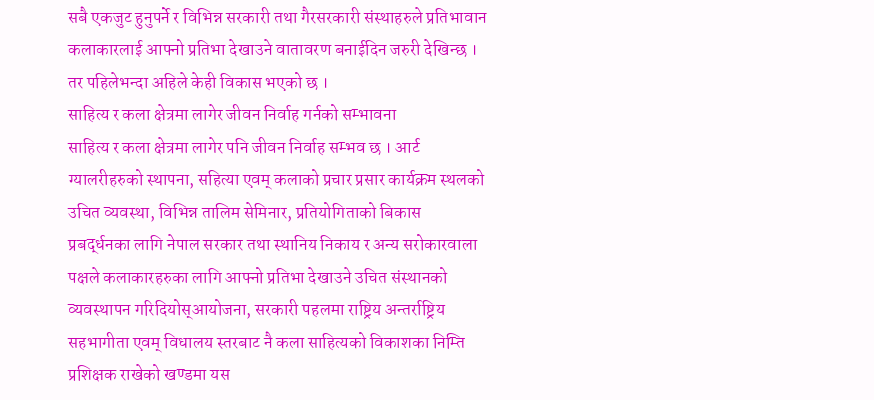सबै एकजुट हुनुपर्ने र विभिन्न सरकारी तथा गैरसरकारी संस्थाहरुले प्रतिभावान कलाकारलाई आफ्नो प्रतिभा देखाउने वातावरण बनाईदिन जरुरी देखिन्छ । तर पहिलेभन्दा अहिले केही विकास भएको छ ।
साहित्य र कला क्षेत्रमा लागेर जीवन निर्वाह गर्नको सम्भावना
साहित्य र कला क्षेत्रमा लागेर पनि जीवन निर्वाह सम्भव छ । आर्ट ग्यालरीहरुको स्थापना, सहित्या एवम् कलाको प्रचार प्रसार कार्यक्रम स्थलको उचित व्यवस्था, विभिन्न तालिम सेमिनार, प्रतियोगिताको बिकास प्रबर्द्धनका लागि नेपाल सरकार तथा स्थानिय निकाय र अन्य सरोकारवाला पक्षले कलाकारहरुका लागि आफ्नो प्रतिभा देखाउने उचित संस्थानको व्यवस्थापन गरिदियोस्आयोजना, सरकारी पहलमा राष्ट्रिय अन्तर्राष्ट्रिय सहभागीता एवम् विधालय स्तरबाट नै कला साहित्यको विकाशका निम्ति प्रशिक्षक राखेको खण्डमा यस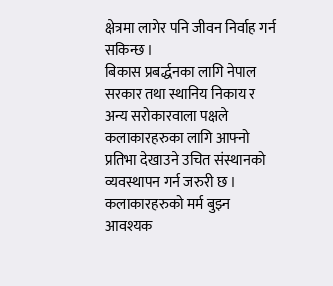क्षेत्रमा लागेर पनि जीवन निर्वाह गर्न सकिन्छ ।
बिकास प्रबर्द्धनका लागि नेपाल सरकार तथा स्थानिय निकाय र अन्य सरोकारवाला पक्षले कलाकारहरुका लागि आफ्नो प्रतिभा देखाउने उचित संस्थानको व्यवस्थापन गर्न जरुरी छ । कलाकारहरुको मर्म बुझ्न आवश्यक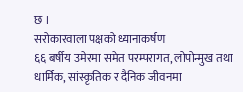छ ।
सरोकारवाला पक्षको ध्यानाकर्षण
६६ बर्षीय उमेरमा समेत परम्परागत, लोपोन्मुख तथा धार्मिक, सांस्कृतिक र दैनिक जीवनमा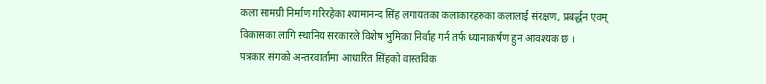कला सामग्री निर्माण गरिरहेका श्यामानन्द सिंह लगायतका कलाकारहरुका कलालाई संरक्षण, प्रबर्द्धन एवम् विकासका लागि स्थानिय सरकारले विशेष भुमिका निर्वाह गर्न तर्फ ध्यानाकर्षण हुन आवश्यक छ ।
पत्रकार संगको अन्तरवार्तामा आधारित सिंहको वास्तविक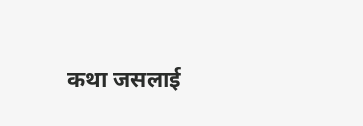कथा जसलाई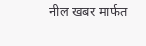नील खबर मार्फत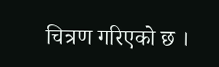चित्रण गरिएको छ ।